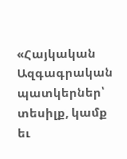«Հայկական Ազգագրական պատկերներ՝ տեսիլք, կամք եւ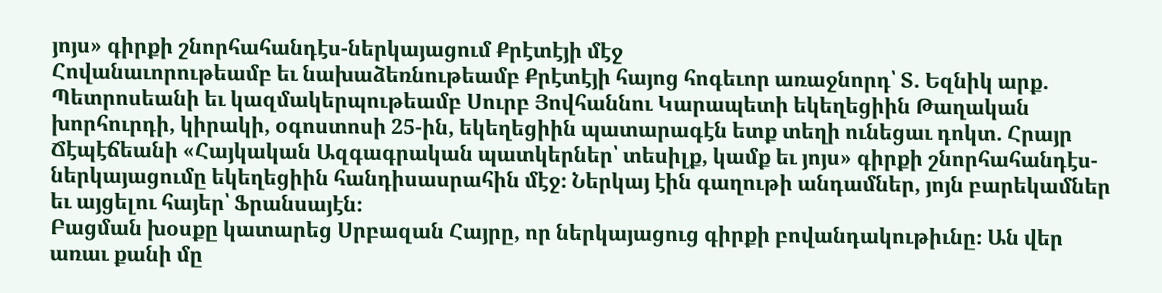յոյս» գիրքի շնորհահանդէս-ներկայացում Քրէտէյի մէջ
Հովանաւորութեամբ եւ նախաձեռնութեամբ Քրէտէյի հայոց հոգեւոր առաջնորդ՝ Տ. Եզնիկ արք. Պետրոսեանի եւ կազմակերպութեամբ Սուրբ Յովհաննու Կարապետի եկեղեցիին Թաղական խորհուրդի, կիրակի, օգոստոսի 25-ին, եկեղեցիին պատարագէն ետք տեղի ունեցաւ դոկտ. Հրայր Ճէպէճեանի «Հայկական Ազգագրական պատկերներ՝ տեսիլք, կամք եւ յոյս» գիրքի շնորհահանդէս-ներկայացումը եկեղեցիին հանդիսասրահին մէջ։ Ներկայ էին գաղութի անդամներ, յոյն բարեկամներ եւ այցելու հայեր՝ Ֆրանսայէն։
Բացման խօսքը կատարեց Սրբազան Հայրը, որ ներկայացուց գիրքի բովանդակութիւնը։ Ան վեր առաւ քանի մը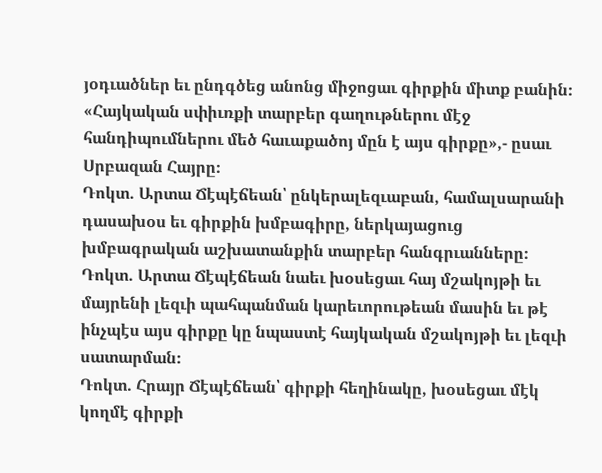յօդւածներ եւ ընդգծեց անոնց միջոցաւ գիրքին միտք բանին։ «Հայկական սփիւռքի տարբեր գաղութներու մէջ հանդիպումներու մեծ հաւաքածոյ մըն է այս գիրքը»,- ըսաւ Սրբազան Հայրը։
Դոկտ. Արտա Ճէպէճեան՝ ընկերալեզւաբան, համալսարանի դասախօս եւ գիրքին խմբագիրը, ներկայացուց խմբագրական աշխատանքին տարբեր հանգրւանները։ Դոկտ. Արտա Ճէպէճեան նաեւ խօսեցաւ հայ մշակոյթի եւ մայրենի լեզւի պահպանման կարեւորութեան մասին եւ թէ ինչպէս այս գիրքը կը նպաստէ հայկական մշակոյթի եւ լեզւի սատարման։
Դոկտ. Հրայր Ճէպէճեան՝ գիրքի հեղինակը, խօսեցաւ մէկ կողմէ գիրքի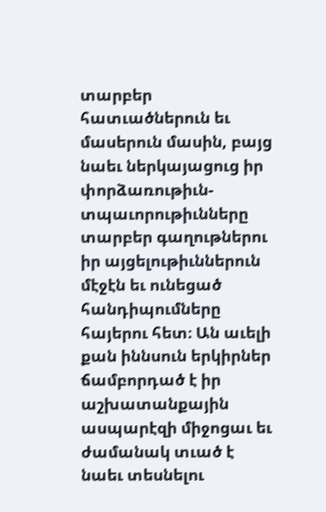տարբեր հատւածներուն եւ մասերուն մասին, բայց նաեւ ներկայացուց իր փորձառութիւն-տպաւորութիւնները տարբեր գաղութներու իր այցելութիւններուն մէջէն եւ ունեցած հանդիպումները հայերու հետ։ Ան աւելի քան իննսուն երկիրներ ճամբորդած է իր աշխատանքային ասպարէզի միջոցաւ եւ ժամանակ տւած է նաեւ տեսնելու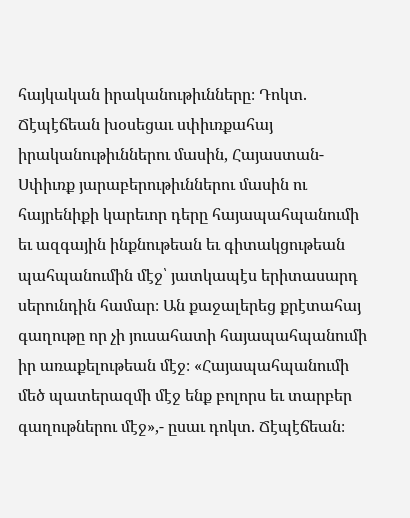հայկական իրականութիւնները։ Դոկտ. Ճէպէճեան խօսեցաւ սփիւռքահայ իրականութիւններու մասին, Հայաստան-Սփիւռք յարաբերութիւններու մասին ու հայրենիքի կարեւոր դերը հայապահպանումի եւ ազգային ինքնութեան եւ գիտակցութեան պահպանումին մէջ՝ յատկապէս երիտասարդ սերունդին համար։ Ան քաջալերեց քրէտահայ գաղութը որ չի յուսահատի հայապահպանումի իր առաքելութեան մէջ։ «Հայապահպանումի մեծ պատերազմի մէջ ենք բոլորս եւ տարբեր գաղութներու մէջ»,- ըսաւ դոկտ. Ճէպէճեան։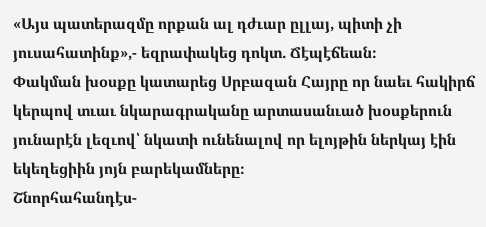«Այս պատերազմը որքան ալ դժւար ըլլայ, պիտի չի յուսահատինք»,- եզրափակեց դոկտ. Ճէպէճեան։
Փակման խօսքը կատարեց Սրբազան Հայրը որ նաեւ հակիրճ կերպով տւաւ նկարագրականը արտասանւած խօսքերուն յունարէն լեզւով՝ նկատի ունենալով որ ելոյթին ներկայ էին եկեղեցիին յոյն բարեկամները։
Շնորհահանդէս-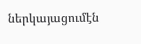ներկայացումէն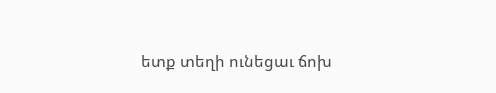ետք տեղի ունեցաւ ճոխ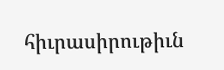հիւրասիրութիւն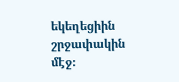եկեղեցիին շրջափակին մէջ։